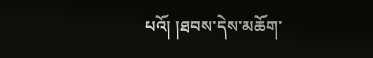པའོ། །ཐབས་དེས་མཆོག་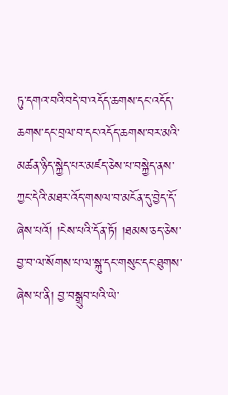ཏུ་དགའ་བའི་བདེ་བ་འདོད་ཆགས་དང་འདོད་ཆགས་དང་བྲལ་བ་དང་འདོད་ཆགས་བར་མའི་མཚན་ཉིད་སྐྱེད་པར་མཛད་ཅེས་པ་བསྐྱེད་ནས་ཀྱང་དེའི་མཐར་འོད་གསལ་བ་མངོན་དུ་བྱེད་དོ་ཞེས་པའོ། །ངེས་པའི་དོན་ཏོ། །ཐམས་ཅད་ཅེས་བྱ་བ་ལ་སོགས་པ་ལ་སྐུ་དང་གསུང་དང་ཐུགས་ཞེས་པ་ནི། བྱ་བསྒྲུབ་པའི་ཡེ་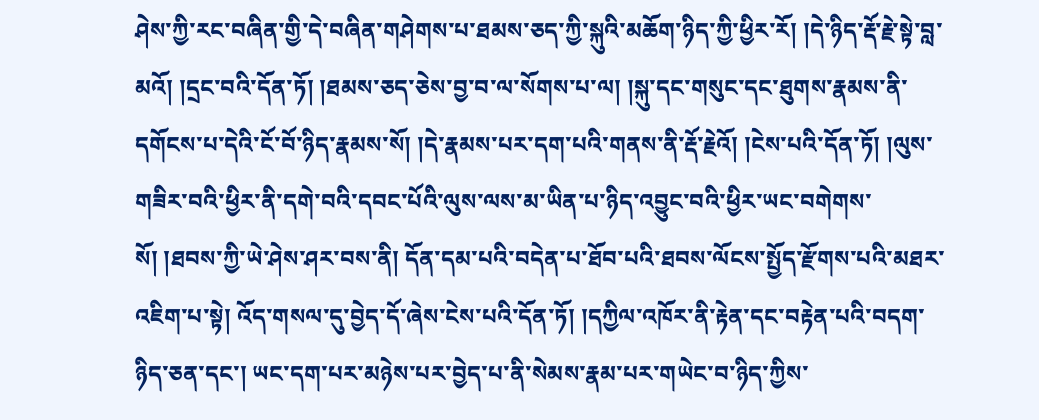ཤེས་ཀྱི་རང་བཞིན་གྱི་དེ་བཞིན་གཤེགས་པ་ཐམས་ཅད་ཀྱི་སྐུའི་མཆོག་ཉིད་ཀྱི་ཕྱིར་རོ། །དེ་ཉིད་རྡོ་རྗེ་སྟེ་བླ་མའོ། །དྲང་བའི་དོན་ཏོ། །ཐམས་ཅད་ཅེས་བྱ་བ་ལ་སོགས་པ་ལ། །སྐུ་དང་གསུང་དང་ཐུགས་རྣམས་ནི་དགོངས་པ་དེའི་ངོ་བོ་ཉིད་རྣམས་སོ། །དེ་རྣམས་པར་དག་པའི་གནས་ནི་རྡོ་རྗེའོ། །ངེས་པའི་དོན་ཏོ། །ལུས་གཟིར་བའི་ཕྱིར་ནི་དགེ་བའི་དབང་པོའི་ལུས་ལས་མ་ཡིན་པ་ཉིད་འབྱུང་བའི་ཕྱིར་ཡང་བགེགས་སོ། །ཐབས་ཀྱི་ཡེ་ཤེས་ཤར་བས་ནི། དོན་དམ་པའི་བདེན་པ་ཐོབ་པའི་ཐབས་ལོངས་སྤྱོད་རྫོགས་པའི་མཐར་འཇིག་པ་སྟེ། འོད་གསལ་དུ་བྱེད་དོ་ཞེས་ངེས་པའི་དོན་ཏོ། །དཀྱིལ་འཁོར་ནི་རྟེན་དང་བརྟེན་པའི་བདག་ཉིད་ཅན་དང་། ཡང་དག་པར་མཉེས་པར་བྱེད་པ་ནི་སེམས་རྣམ་པར་གཡེང་བ་ཉིད་ཀྱིས་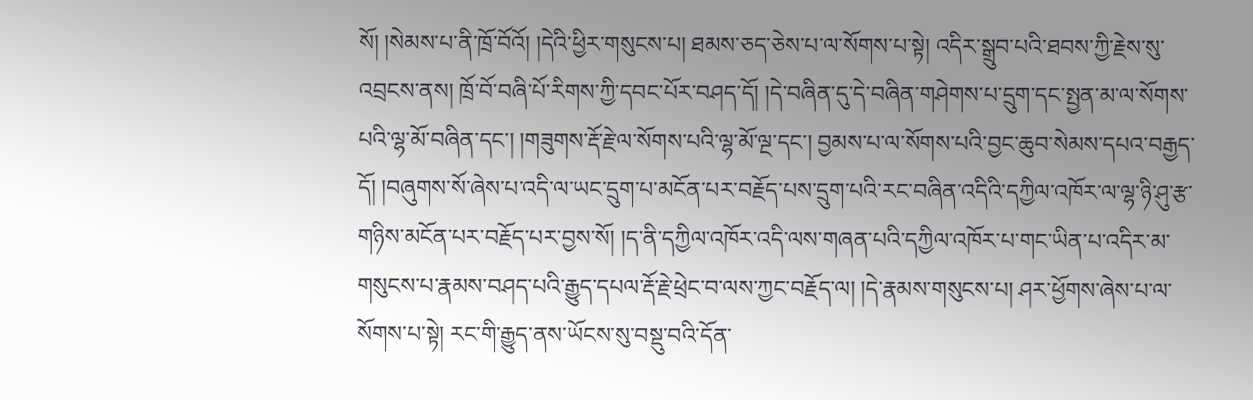སོ། །སེམས་པ་ནི་ཁྲོ་བོའོ། །དེའི་ཕྱིར་གསུངས་པ། ཐམས་ཅད་ཅེས་པ་ལ་སོགས་པ་སྟེ། འདིར་སྒྲུབ་པའི་ཐབས་ཀྱི་རྗེས་སུ་འབྲངས་ནས། ཁྲོ་བོ་བཞི་པོ་རིགས་ཀྱི་དབང་པོར་བཤད་དོ། །དེ་བཞིན་དུ་དེ་བཞིན་གཤེགས་པ་དྲུག་དང་སྤྱན་མ་ལ་སོགས་པའི་ལྷ་མོ་བཞིན་དང་། །གཟུགས་རྡོ་རྗེ་ལ་སོགས་པའི་ལྷ་མོ་ལྔ་དང་། བྱམས་པ་ལ་སོགས་པའི་བྱང་ཆུབ་སེམས་དཔའ་བརྒྱད་དོ། །བཞུགས་སོ་ཞེས་པ་འདི་ལ་ཡང་དྲུག་པ་མངོན་པར་བརྗོད་པས་དྲུག་པའི་རང་བཞིན་འདིའི་དཀྱིལ་འཁོར་ལ་ལྷ་ཉི་ཤུ་རྩ་གཉིས་མངོན་པར་བརྗོད་པར་བྱས་སོ། །ད་ནི་དཀྱིལ་འཁོར་འདི་ལས་གཞན་པའི་དཀྱིལ་འཁོར་པ་གང་ཡིན་པ་འདིར་མ་གསུངས་པ་རྣམས་བཤད་པའི་རྒྱུད་དཔལ་རྡོ་རྗེ་ཕྲེང་བ་ལས་ཀྱང་བརྗོད་ལ། །དེ་རྣམས་གསུངས་པ། ཤར་ཕྱོགས་ཞེས་པ་ལ་སོགས་པ་སྟེ། རང་གི་རྒྱུད་ནས་ཡོངས་སུ་བསྡུ་བའི་དོན་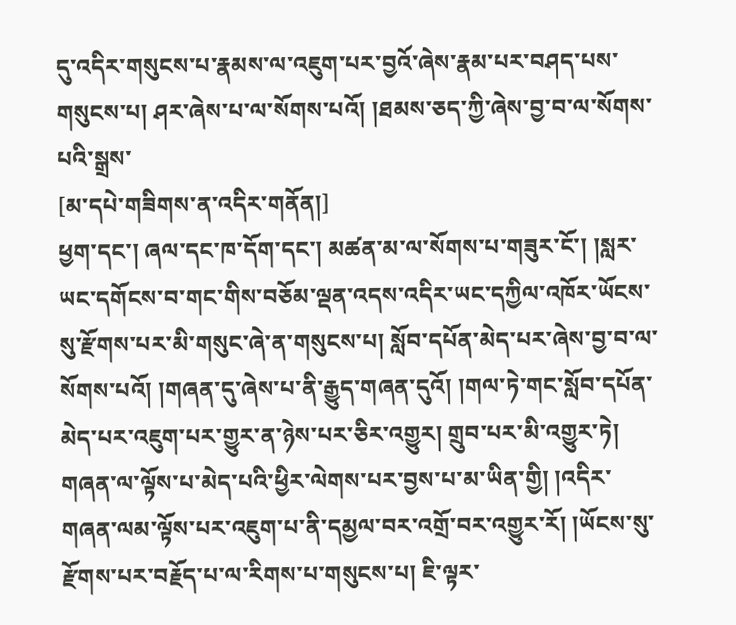དུ་འདིར་གསུངས་པ་རྣམས་ལ་འཇུག་པར་བྱའོ་ཞེས་རྣམ་པར་བཤད་པས་གསུངས་པ། ཤར་ཞེས་པ་ལ་སོགས་པའོ། །ཐམས་ཅད་ཀྱི་ཞེས་བྱ་བ་ལ་སོགས་པའི་སྒྲས་
[མ་དཔེ་གཟིགས་ན་འདིར་གནོན།]
ཕྱག་དང་། ཞལ་དང་ཁ་དོག་དང་། མཚན་མ་ལ་སོགས་པ་གཟུར་ངོ་། །སླར་ཡང་དགོངས་བ་གང་གིས་བཅོམ་ལྡན་འདས་འདིར་ཡང་དཀྱིལ་འཁོར་ཡོངས་སུ་རྫོགས་པར་མི་གསུང་ཞེ་ན་གསུངས་པ། སློབ་དཔོན་མེད་པར་ཞེས་བྱ་བ་ལ་སོགས་པའོ། །གཞན་དུ་ཞེས་པ་ནི་རྒྱུད་གཞན་དུའོ། །གལ་ཏེ་གང་སློབ་དཔོན་མེད་པར་འཇུག་པར་གྱུར་ན་ཉེས་པར་ཅིར་འགྱུར། གྲུབ་པར་མི་འགྱུར་ཏེ། གཞན་ལ་ལྟོས་པ་མེད་པའི་ཕྱིར་ལེགས་པར་བྱས་པ་མ་ཡིན་གྱི། །འདིར་གཞན་ལམ་ལྟོས་པར་འཇུག་པ་ནི་དམྱལ་བར་འགྲོ་བར་འགྱུར་རོ། །ཡོངས་སུ་རྫོགས་པར་བརྗོད་པ་ལ་རིགས་པ་གསུངས་པ། ཇི་ལྟར་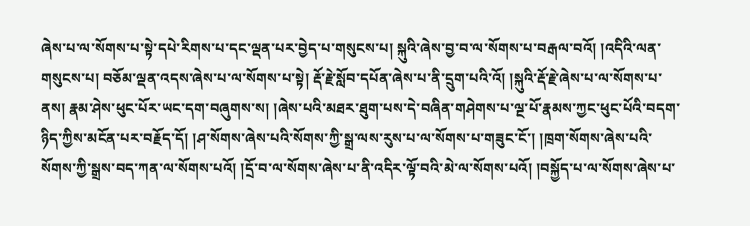ཞེས་པ་ལ་སོགས་པ་སྟེ་དཔེ་རིགས་པ་དང་ལྡན་པར་བྱེད་པ་གསུངས་པ། སྐུའི་ཞེས་བྱ་བ་ལ་སོགས་པ་བརྒལ་བའོ། །འདིའི་ལན་གསུངས་པ། བཅོམ་ལྡན་འདས་ཞེས་པ་ལ་སོགས་པ་སྟེ། རྡོ་རྗེ་སློབ་དཔོན་ཞེས་པ་ནི་དྲུག་པའི་འོ། །སྐུའི་རྡོ་རྗེ་ཞེས་པ་ལ་སོགས་པ་ནས། རྣམ་ཤེས་ཕུང་པོར་ཡང་དག་བཞུགས་ས། །ཞེས་པའི་མཐར་ཐུག་པས་དེ་བཞིན་གཤེགས་པ་ལྔ་པོ་རྣམས་ཀྱང་ཕུང་པོའི་བདག་ཉིད་ཀྱིས་མངོན་པར་བརྗོད་དོ། །ཤ་སོགས་ཞེས་པའི་སོགས་ཀྱི་སྒྲ་ལས་རུས་པ་ལ་སོགས་པ་གཟུང་ངོ་། །ཁྲག་སོགས་ཞེས་པའི་སོགས་ཀྱི་སྒྲས་བད་ཀན་ལ་སོགས་པའོ། །དྲོ་བ་ལ་སོགས་ཞེས་པ་ནི་འདིར་ལྟོ་བའི་མེ་ལ་སོགས་པའོ། །བསྐྱོད་པ་ལ་སོགས་ཞེས་པ་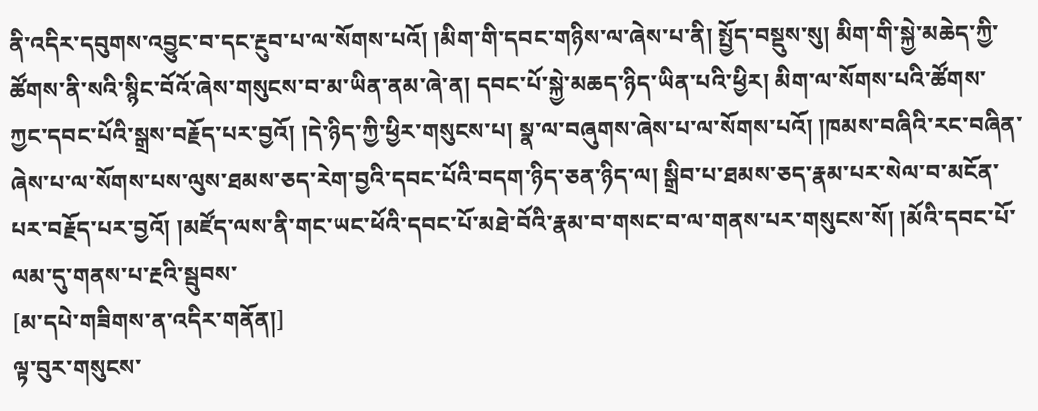ནི་འདིར་དབུགས་འབྱུང་བ་དང་རྔུབ་པ་ལ་སོགས་པའོ། །མིག་གི་དབང་གཉིས་ལ་ཞེས་པ་ནི། སྤྱོད་བསྡུས་སུ། མིག་གི་སྐྱེ་མཆེད་ཀྱི་ཚོགས་ནི་སའི་སྙིང་བོའོ་ཞེས་གསུངས་བ་མ་ཡིན་ནམ་ཞེ་ན། དབང་པོ་སྐྱེ་མཆད་ཉིད་ཡིན་པའི་ཕྱིར། མིག་ལ་སོགས་པའི་ཚོགས་ཀྱང་དབང་པོའི་སྒྲས་བརྗོད་པར་བྱའོ། །དེ་ཉིད་ཀྱི་ཕྱིར་གསུངས་པ། སྣ་ལ་བཞུགས་ཞེས་པ་ལ་སོགས་པའོ། །ཁམས་བཞིའི་རང་བཞིན་ཞེས་པ་ལ་སོགས་པས་ལུས་ཐམས་ཅད་རེག་བྱའི་དབང་པོའི་བདག་ཉིད་ཅན་ཉིད་ལ། སྒྲིབ་པ་ཐམས་ཅད་རྣམ་པར་སེལ་བ་མངོན་པར་བརྗོད་པར་བྱའོ། །མཛོད་ལས་ནི་གང་ཡང་ཕོའི་དབང་པོ་མཐེ་བོའི་རྣམ་བ་གསང་བ་ལ་གནས་པར་གསུངས་སོ། །མོའི་དབང་པོ་ལམ་དུ་གནས་པ་རྔའི་སྦུབས་
[མ་དཔེ་གཟིགས་ན་འདིར་གནོན།]
ལྟ་བུར་གསུངས་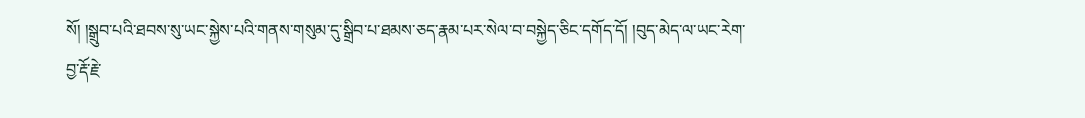སོ། །སྒྲུབ་པའི་ཐབས་སུ་ཡང་སྐྱེས་པའི་གནས་གསུམ་དུ་སྒྲིབ་པ་ཐམས་ཅད་རྣམ་པར་སེལ་བ་བསྐྱེད་ཅིང་དགོད་དོ། །བུད་མེད་ལ་ཡང་རེག་བྱ་རྡོ་རྗེ་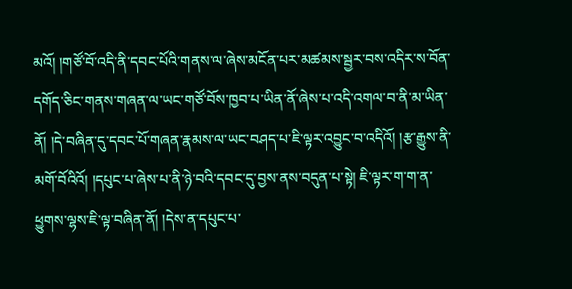མའོ། །གཙོ་བོ་འདི་ནི་དབང་པོའི་གནས་ལ་ཞེས་མངོན་པར་མཚམས་སྦྱར་བས་འདིར་ས་བོན་དགོད་ཅིང་གནས་གཞན་ལ་ཡང་གཙོ་བོས་ཁྱབ་པ་ཡིན་ནོ་ཞེས་པ་འདི་འགལ་བ་ནི་མ་ཡིན་ནོ། །དེ་བཞིན་དུ་དབང་པོ་གཞན་རྣམས་ལ་ཡང་བཤད་པ་ཇི་ལྟར་འབྱུང་བ་འདིའོ། །རྩ་རྒྱུས་ནི་མགོ་བོའིའོ། །དཔུང་པ་ཞེས་པ་ནི་ཉེ་བའི་དབང་དུ་བྱས་ནས་བདུན་པ་སྟེ། ཇི་ལྟར་ག་ག་ན་ཕྱུགས་ལྷས་ཇི་ལྟ་བཞིན་ནོ། །དེས་ན་དཔུང་པ་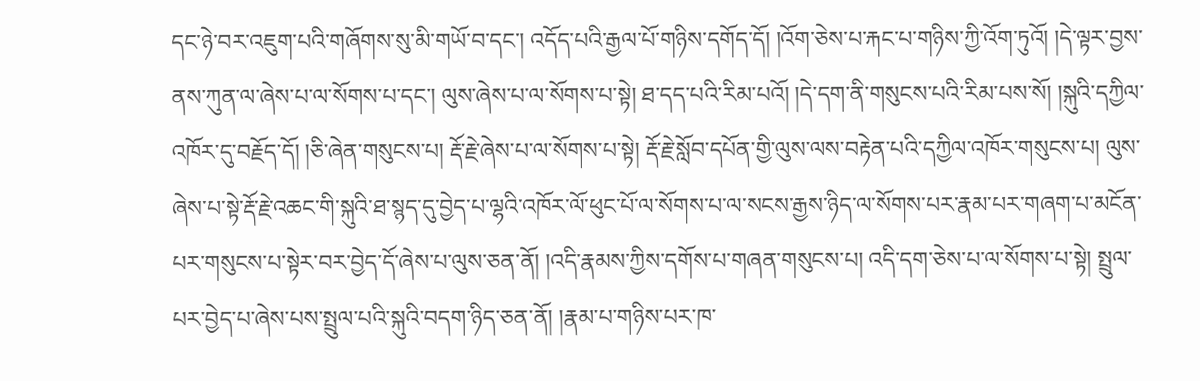དང་ཉེ་བར་འཇུག་པའི་གཞོགས་སུ་མི་གཡོ་བ་དང་། འདོད་པའི་རྒྱལ་པོ་གཉིས་དགོད་དོ། །འོག་ཅེས་པ་རྐང་པ་གཉིས་ཀྱི་འོག་ཏུའོ། །དེ་ལྟར་བྱས་ནས་ཀུན་ལ་ཞེས་པ་ལ་སོགས་པ་དང་། ལུས་ཞེས་པ་ལ་སོགས་པ་སྟེ། ཐ་དད་པའི་རིམ་པའོ། །དེ་དག་ནི་གསུངས་པའི་རིམ་པས་སོ། །སྐུའི་དཀྱིལ་འཁོར་དུ་བརྗོད་དོ། །ཅི་ཞེན་གསུངས་པ། རྡོ་རྗེ་ཞེས་པ་ལ་སོགས་པ་སྟེ། རྡོ་རྗེ་སློབ་དཔོན་གྱི་ལུས་ལས་བརྟེན་པའི་དཀྱིལ་འཁོར་གསུངས་པ། ལུས་ཞེས་པ་སྟེ་རྡོ་རྗེ་འཆང་གི་སྐུའི་ཐ་སྙད་དུ་བྱེད་པ་ལྷའི་འཁོར་ལོ་ཕུང་པོ་ལ་སོགས་པ་ལ་སངས་རྒྱས་ཉིད་ལ་སོགས་པར་རྣམ་པར་གཞག་པ་མངོན་པར་གསུངས་པ་སྟེར་བར་བྱེད་དོ་ཞེས་པ་ལུས་ཅན་ནོ། །འདི་རྣམས་ཀྱིས་དགོས་པ་གཞན་གསུངས་པ། འདི་དག་ཅེས་པ་ལ་སོགས་པ་སྟེ། སྤྲུལ་པར་བྱེད་པ་ཞེས་པས་སྤྲུལ་པའི་སྐུའི་བདག་ཉིད་ཅན་ནོ། །རྣམ་པ་གཉིས་པར་ཁ་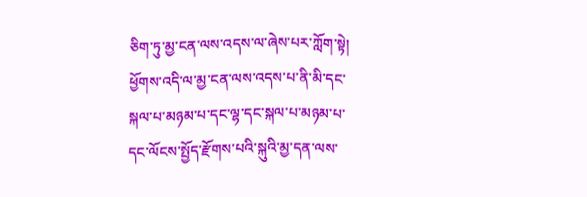ཅིག་ཏུ་མྱ་ངན་ལས་འདས་ལ་ཞེས་པར་ཀློག་སྟེ། ཕྱོགས་འདི་ལ་མྱ་ངན་ལས་འདས་པ་ནི་མི་དང་སྐལ་པ་མཉམ་པ་དང་ལྷ་དང་སྐལ་པ་མཉམ་པ་དང་ལོངས་སྤྱོད་རྫོགས་པའི་སྐུའི་མྱ་དན་ལས་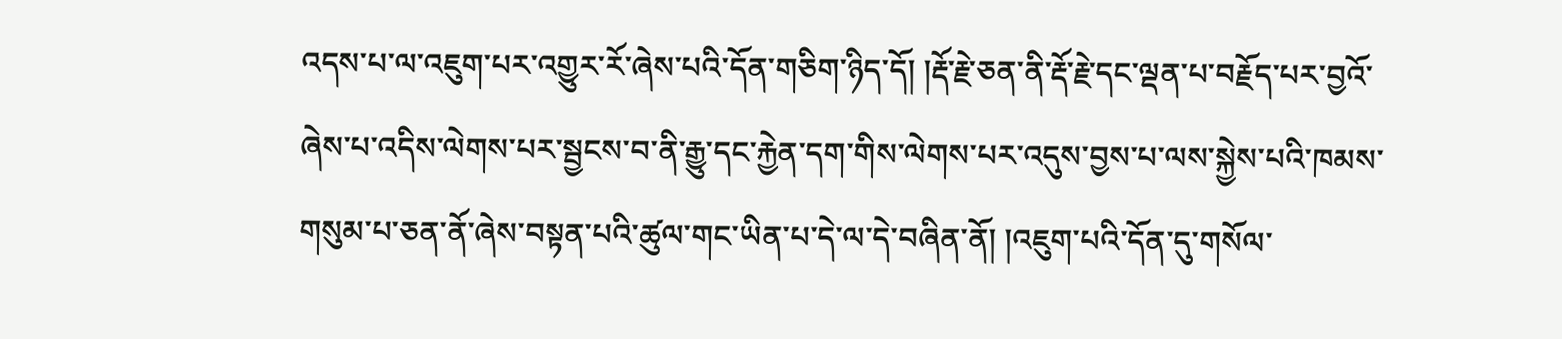འདས་པ་ལ་འཇུག་པར་འགྱུར་རོ་ཞེས་པའི་དོན་གཅིག་ཉིད་དོ། །རྡོ་རྗེ་ཅན་ནི་རྡོ་རྗེ་དང་ལྡན་པ་བརྗོད་པར་བྱའོ་ཞེས་པ་འདིས་ལེགས་པར་སྦྱངས་བ་ནི་རྒྱུ་དང་རྐྱེན་དག་གིས་ལེགས་པར་འདུས་བྱས་པ་ལས་སྐྱེས་པའི་ཁམས་གསུམ་པ་ཅན་ནོ་ཞེས་བསྟན་པའི་ཚུལ་གང་ཡིན་པ་དེ་ལ་དེ་བཞིན་ནོ། །འཇུག་པའི་དོན་དུ་གསོལ་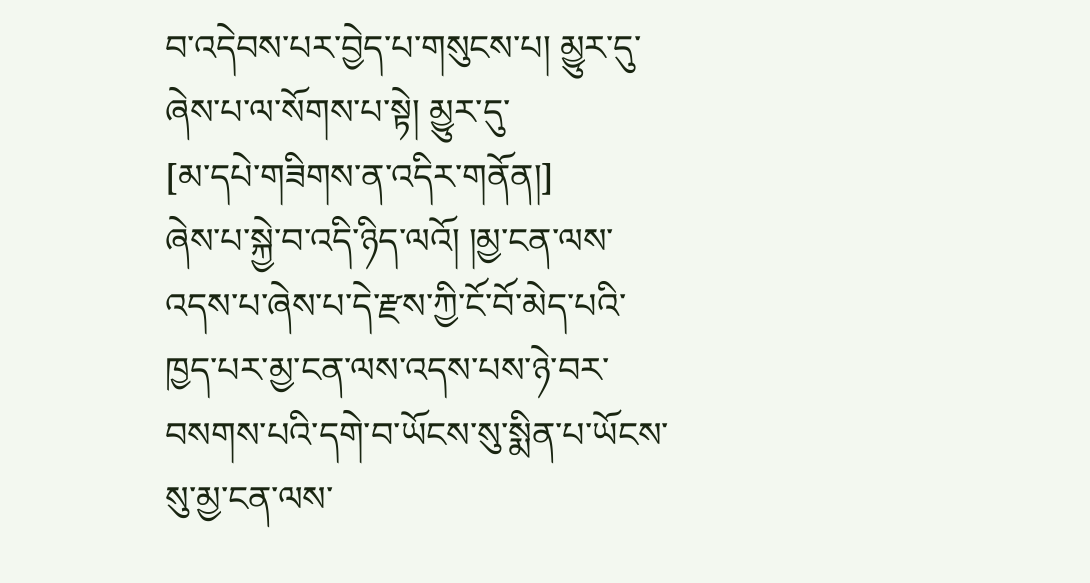བ་འདེབས་པར་བྱེད་པ་གསུངས་པ། མྱུར་དུ་ཞེས་པ་ལ་སོགས་པ་སྟེ། མྱུར་དུ་
[མ་དཔེ་གཟིགས་ན་འདིར་གནོན།]
ཞེས་པ་སྐྱེ་བ་འདི་ཉིད་ལའོ། །མྱ་ངན་ལས་འདས་པ་ཞེས་པ་དེ་རྫས་ཀྱི་ངོ་བོ་མེད་པའི་ཁྱད་པར་མྱ་ངན་ལས་འདས་པས་ཉེ་བར་བསགས་པའི་དགེ་བ་ཡོངས་སུ་སྨིན་པ་ཡོངས་སུ་མྱ་ངན་ལས་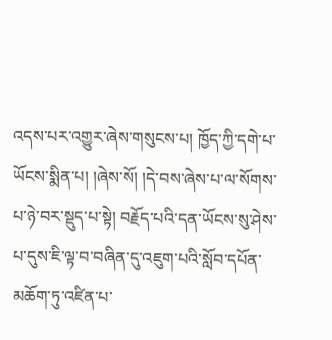འདས་པར་འགྱུར་ཞེས་གསུངས་པ། ཁྱོད་ཀྱི་དགེ་པ་ཡོངས་སྨིན་པ། །ཞེས་སོ། །དེ་བས་ཞེས་པ་ལ་སོགས་པ་ཉེ་བར་སྡུད་པ་སྟེ། བརྗོད་པའི་དན་ཡོངས་སུ་ཤེས་པ་དུས་ཇི་ལྟ་བ་བཞིན་དུ་འཇུག་པའི་སློབ་དཔོན་མཆོག་ཏུ་འཛིན་པ་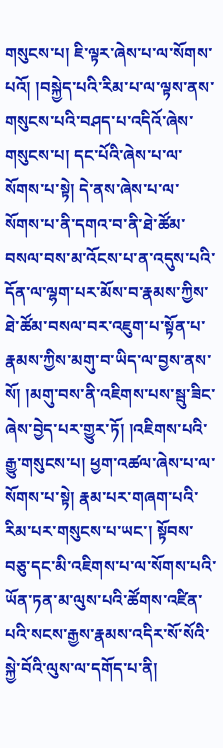གསུངས་པ། ཇི་ལྟར་ཞེས་པ་ལ་སོགས་པའོ། །བསྐྱེད་པའི་རིམ་པ་ལ་ལྟས་ནས་གསུངས་པའི་བཤད་པ་འདིའོ་ཞེས་གསུངས་པ། དང་པོའི་ཞེས་པ་ལ་སོགས་པ་སྟེ། དེ་ནས་ཞེས་པ་ལ་སོགས་པ་ནི་དགའ་བ་ནི་ཐེ་ཚོམ་བསལ་བས་མ་འོངས་པ་ན་འདུས་པའི་དོན་ལ་ལྷག་པར་མོས་བ་རྣམས་ཀྱིས་ཐེ་ཚོམ་བསལ་བར་འཇུག་པ་སྟོན་པ་རྣམས་ཀྱིས་མགུ་བ་ཡིད་ལ་བྱས་ནས་སོ། །མགུ་བས་ནི་འཇིགས་པས་སྦུ་ཟིང་ཞེས་བྱེད་པར་གྱུར་ཏོ། །འཇིགས་པའི་རྒྱུ་གསུངས་པ། ཕྱག་འཚལ་ཞེས་པ་ལ་སོགས་པ་སྟེ། རྣམ་པར་གཞག་པའི་རིམ་པར་གསུངས་པ་ཡང་། སྟོབས་བཅུ་དང་མི་འཇིགས་པ་ལ་སོགས་པའི་ཡོན་ཏན་མ་ལུས་པའི་ཚོགས་འཛིན་པའི་སངས་རྒྱས་རྣམས་འདིར་སོ་སོའི་སྐྱེ་བོའི་ལུས་ལ་དགོད་པ་ནི།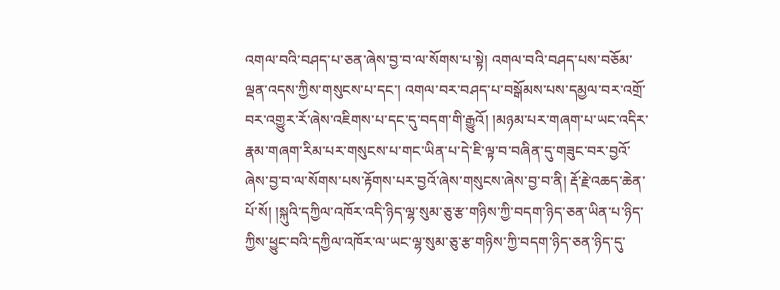འགལ་བའི་བཤད་པ་ཅན་ཞེས་བྱ་བ་ལ་སོགས་པ་སྟེ། འགལ་བའི་བཤད་པས་བཅོམ་ལྡན་འདས་ཀྱིས་གསུངས་པ་དང་། འགལ་བར་བཤད་པ་བསྒོམས་པས་དམྱལ་བར་འགྲོ་བར་འགྱུར་རོ་ཞེས་འཇིགས་པ་དང་དུ་བདག་གི་རྒྱུའོ། །མཉམ་པར་གཞག་པ་ཡང་འདིར་རྣམ་གཞག་རིམ་པར་གསུངས་པ་གང་ཡིན་པ་དེ་ཇི་ལྟ་བ་བཞིན་དུ་གཟུང་བར་བྱའོ་ཞེས་བྱ་བ་ལ་སོགས་པས་རྟོགས་པར་བྱའོ་ཞེས་གསུངས་ཞེས་བྱ་བ་ནི། རྡོ་རྗེ་འཆད་ཆེན་པོ་སོ། །སྐུའི་དཀྱིལ་འཁོར་འདི་ཉིད་ལྷ་སུམ་ཅུ་རྩ་གཉིས་ཀྱི་བདག་ཉིད་ཅན་ཡིན་པ་ཉིད་ཀྱིས་ཕྱུང་བའི་དཀྱིལ་འཁོར་ལ་ཡང་ལྷ་སུམ་ཅུ་རྩ་གཉིས་ཀྱི་བདག་ཉིད་ཅན་ཉིད་དུ་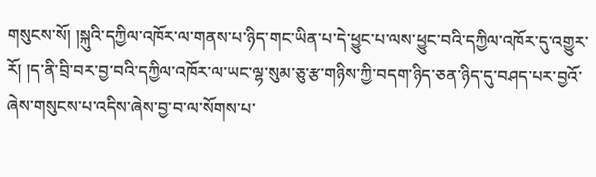གསུངས་སོ། །སྐུའི་དཀྱིལ་འཁོར་ལ་གནས་པ་ཉིད་གང་ཡིན་པ་དེ་ཕྱུང་པ་ལས་ཕྱུང་བའི་དཀྱིལ་འཁོར་དུ་འགྱུར་རོ། །ད་ནི་བྲི་བར་བྱ་བའི་དཀྱིལ་འཁོར་ལ་ཡང་ལྷ་སུམ་ཅུ་རྩ་གཉིས་ཀྱི་བདག་ཉིད་ཅན་ཉིད་དུ་བཤད་པར་བྱའོ་ཞེས་གསུངས་པ་འདིས་ཞེས་བྱ་བ་ལ་སོགས་པ་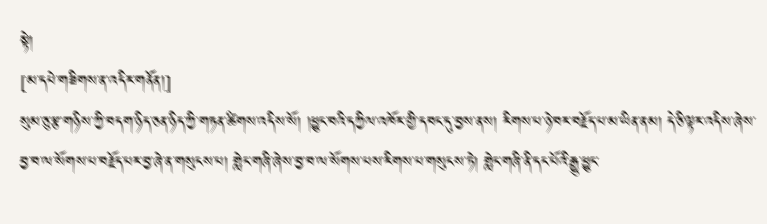སྟེ།
[མ་དཔེ་གཟིགས་ན་འདིར་གནོན།]
སུམ་ཅུ་རྩ་གཉིས་ཀྱི་བདག་ཉིད་ཅན་ཉིད་ཀྱི་གཏན་ཚིགས་འདིས་སོ། །ཕྱུང་བའི་དཀྱིལ་འཁོར་གྱི་དབང་དུ་བྱས་ནས། རིགས་པ་ཉེ་བར་བརྗོད་པ་མ་ཡིན་ནམ། དེ་ཅི་ལྟར་འདིས་ཞེས་བྱ་བ་ལ་སོགས་པ་བརྗོད་པར་བྱ་ཞེ་ན་གསུངས་པ། གླེང་གཞི་ཞེས་བྱ་བ་ལ་སོགས་པས་རིགས་པ་གསུངས་ཏེ། གླེང་གཞི་ནི་དང་པོའི་རྒྱུ་ཕྱུང་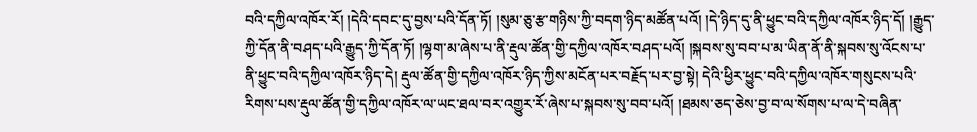བའི་དཀྱིལ་འཁོར་རོ། །དེའི་དབང་དུ་བྱས་པའི་དོན་ཏོ། །སུམ་ཅུ་རྩ་གཉིས་ཀྱི་བདག་ཉིད་མཚོན་པའོ། །དེ་ཉིད་དུ་ནི་ཕྱུང་བའི་དཀྱིལ་འཁོར་ཉིད་དོ། །རྒྱུད་ཀྱི་དོན་ནི་བཤད་པའི་རྒྱུད་ཀྱི་དོན་ཏོ། །ལྷག་མ་ཞེས་པ་ནི་རྡུལ་ཚོན་གྱི་དཀྱིལ་འཁོར་བཤད་པའོ། །སྐབས་སུ་བབ་པ་མ་ཡིན་ནོ་ནི་སྐབས་སུ་འོངས་པ་ནི་ཕྱུང་བའི་དཀྱིལ་འཁོར་ཉིད་དེ། རྡུལ་ཚོན་གྱི་དཀྱིལ་འཁོར་ཉིད་ཀྱིས་མངོན་པར་བརྗོད་པར་བྱ་སྟེ། དེའི་ཕྱིར་ཕྱུང་བའི་དཀྱིལ་འཁོར་གསུངས་པའི་རིགས་པས་རྡུལ་ཚོན་གྱི་དཀྱིལ་འཁོར་ལ་ཡང་ཐལ་བར་འགྱུར་རོ་ཞེས་པ་སྐབས་སུ་བབ་པའོ། །ཐམས་ཅད་ཅེས་བྱ་བ་ལ་སོགས་པ་ལ་དེ་བཞིན་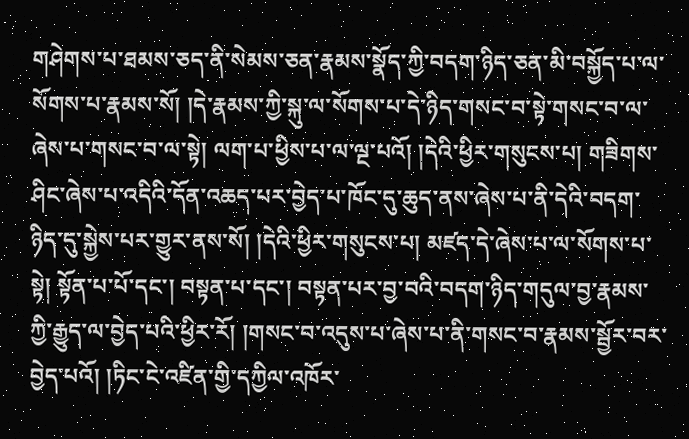གཤེགས་པ་ཐམས་ཅད་ནི་སེམས་ཅན་རྣམས་སྣོད་ཀྱི་བདག་ཉིད་ཅན་མི་བསྐྱོད་པ་ལ་སོགས་པ་རྣམས་སོ། །དེ་རྣམས་ཀྱི་སྐུ་ལ་སོགས་པ་དེ་ཉིད་གསང་བ་སྟེ་གསང་བ་ལ་ཞེས་པ་གསང་བ་ལ་སྟེ། ལག་པ་ཕྱིས་པ་ལ་ལྔ་པའོ། །དེའི་ཕྱིར་གསུངས་པ། གཟིགས་ཤིང་ཞེས་པ་འདིའི་དོན་འཆད་པར་བྱེད་པ་ཁོང་དུ་ཆུད་ནས་ཞེས་པ་ནི་དེའི་བདག་ཉིད་དུ་སྐྱེས་པར་གྱུར་ནས་སོ། །དེའི་ཕྱིར་གསུངས་པ། མཛད་དེ་ཞེས་པ་ལ་སོགས་པ་སྟེ། སྟོན་པ་པོ་དང་། བསྟན་པ་དང་། བསྟན་པར་བྱ་བའི་བདག་ཉིད་གདུལ་བྱ་རྣམས་ཀྱི་རྒྱུད་ལ་བྱེད་པའི་ཕྱིར་རོ། །གསང་བ་འདུས་པ་ཞེས་པ་ནི་གསང་བ་རྣམས་སྦྱོར་བར་བྱེད་པའོ། །ཏིང་ངེ་འཛིན་གྱི་དཀྱིལ་འཁོར་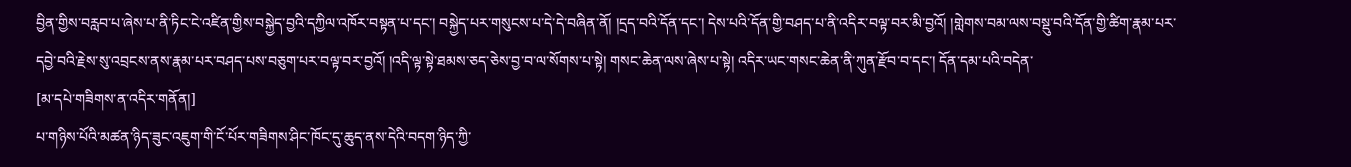བྱིན་གྱིས་བརླབ་པ་ཞེས་པ་ནི་ཏིང་ངེ་འཛིན་གྱིས་བསྐྱེད་བྱའི་དཀྱིལ་འཁོར་བསྟན་པ་དང་། བསྐྱེད་པར་གསུངས་པ་དེ་དེ་བཞིན་ནོ། །དྲད་བའི་དོན་དང་། དེས་པའི་དོན་གྱི་བཤད་པ་ནི་འདིར་བལྟ་བར་མི་བྱའོ། །གླེགས་བམ་ལས་བསྡུ་བའི་དོན་གྱི་ཚིག་རྣམ་པར་དབྱེ་བའི་རྗེས་སུ་འབྲངས་ནས་རྣམ་པར་བཤད་པས་བཅུག་པར་བལྟ་བར་བྱའོ། །འདི་ལྟ་སྟེ་ཐམས་ཅད་ཅེས་བྱ་བ་ལ་སོགས་པ་སྟེ། གསང་ཆེན་ལས་ཞེས་པ་སྟེ། འདིར་ཡང་གསང་ཆེན་ནི་ཀུན་རྫོབ་བ་དང་། དོན་དམ་པའི་བདེན་
[མ་དཔེ་གཟིགས་ན་འདིར་གནོན།]
པ་གཉིས་པོའི་མཚན་ཉིད་ཟུང་འཇུག་གི་ངོ་པོར་གཟིགས་ཤིང་ཁོང་དུ་ཆུད་ནས་དེའི་བདག་ཉིད་ཀྱི་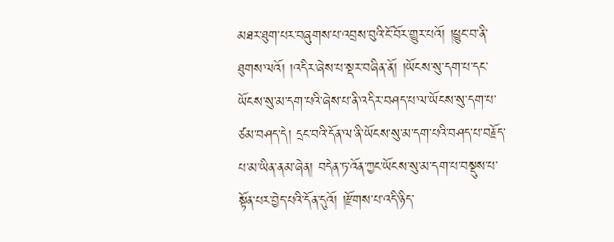མཐར་ཐུག་པར་བཞུགས་པ་འབྲས་བུའི་ངོ་བོར་གྱུར་པའོ། །ཕྱུང་བ་ནི་ཐུགས་ལའོ། །འདིར་ཞེས་པ་སྡར་བཞིན་ནོ། །ཡོངས་སུ་དག་པ་དང་ཡོངས་སུ་མ་དག་པའི་ཞེས་པ་ནི་འདིར་བཤད་པ་ལ་ཡོངས་སུ་དག་པ་ཙམ་བཤད་དེ། དྲང་བའི་དོན་ལ་ནི་ཡོངས་སུ་མ་དག་པའི་བཤད་པ་བརྗོད་པ་མ་ཡིན་ནམ་ཞེན། བདེན་ཏ་འོན་ཀྱང་ཡོངས་སུ་མ་དག་པ་བསྡུས་པ་སྟོན་པར་བྱེད་པའི་དོན་དུའོ། །རྫོགས་པ་འདི་ཉིད་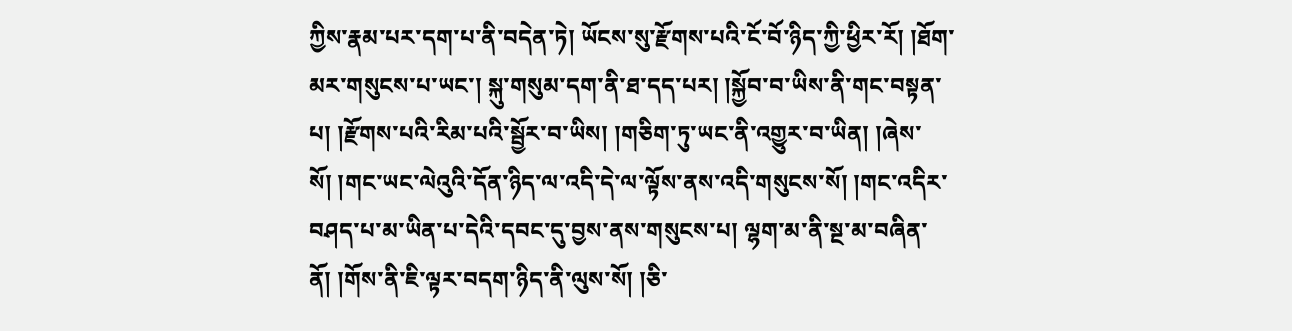ཀྱིས་རྣམ་པར་དག་པ་ནི་བདེན་ཏེ། ཡོངས་སུ་རྫོགས་པའི་ངོ་བོ་ཉིད་ཀྱི་ཕྱིར་རོ། །ཐོག་མར་གསུངས་པ་ཡང་། སྐུ་གསུམ་དག་ནི་ཐ་དད་པར། །སྐྱོབ་བ་ཡིས་ནི་གང་བསྟན་པ། །རྫོགས་པའི་རིམ་པའི་སྦྱོར་བ་ཡིས། །གཅིག་ཏུ་ཡང་ནི་འགྱུར་བ་ཡིན། །ཞེས་སོ། །གང་ཡང་ལེའུའི་དོན་ཉིད་ལ་འདི་དེ་ལ་ལྟོས་ནས་འདི་གསུངས་སོ། །གང་འདིར་བཤད་པ་མ་ཡིན་པ་དེའི་དབང་དུ་བྱས་ནས་གསུངས་པ། ལྷག་མ་ནི་སྔ་མ་བཞིན་ནོ། །གོས་ནི་ཇི་ལྟར་བདག་ཉིད་ནི་ལུས་སོ། །ཅི་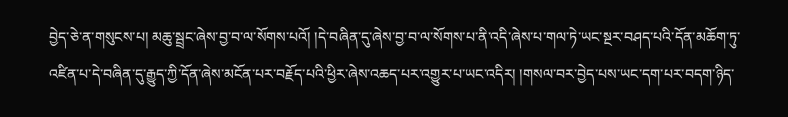བྱེད་ཅེ་ན་གསུངས་པ། མཆུ་སྦྲང་ཞེས་བྱ་བ་ལ་སོགས་པའོ། །དེ་བཞིན་དུ་ཞེས་བྱ་བ་ལ་སོགས་པ་ནི་འདི་ཞེས་པ་གལ་ཏེ་ཡང་སྔར་བཤད་པའི་དོན་མཆོག་ཏུ་འཛིན་པ་དེ་བཞིན་དུ་རྒྱུད་ཀྱི་དོན་ཞེས་མངོན་པར་བརྗོད་པའི་ཕྱིར་ཞེས་འཆད་པར་འགྱུར་པ་ཡང་འདིར། །གསལ་བར་བྱེད་པས་ཡང་དག་པར་བདག་ཉིད་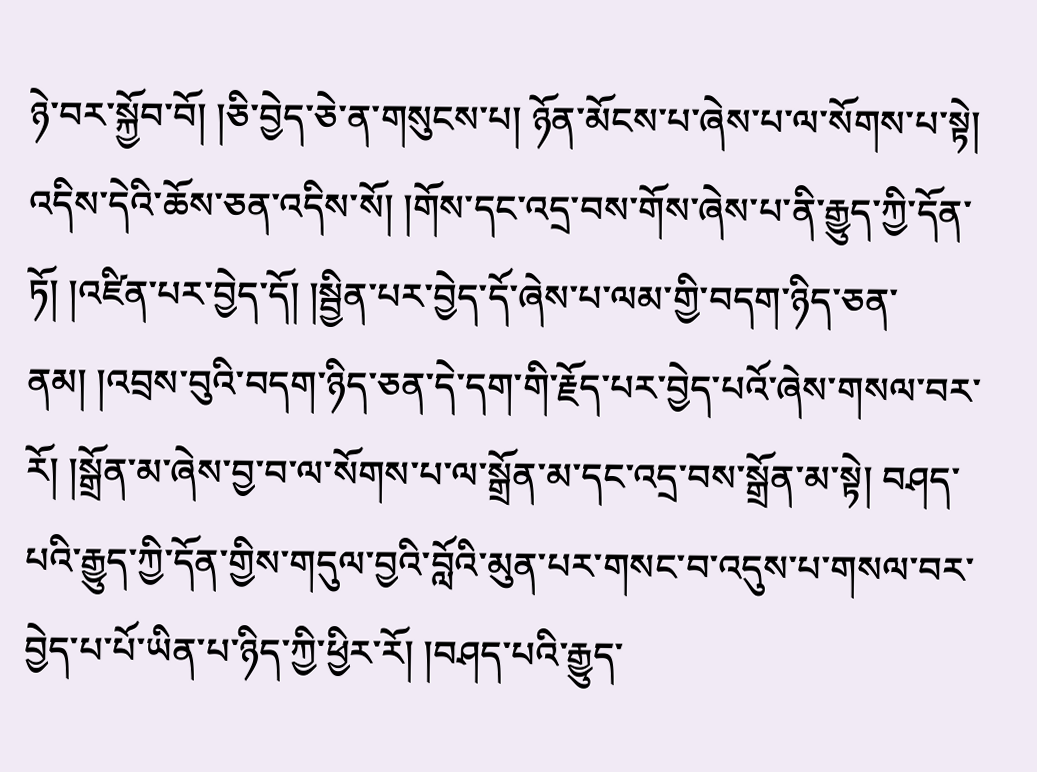ཉེ་བར་སྐྱོབ་བོ། །ཅི་བྱེད་ཅེ་ན་གསུངས་པ། ཉོན་མོངས་པ་ཞེས་པ་ལ་སོགས་པ་སྟེ། འདིས་དེའི་ཆོས་ཅན་འདིས་སོ། །གོས་དང་འདྲ་བས་གོས་ཞེས་པ་ནི་རྒྱུད་ཀྱི་དོན་ཏོ། །འཛིན་པར་བྱེད་དོ། །སྦྱིན་པར་བྱེད་དོ་ཞེས་པ་ལམ་གྱི་བདག་ཉིད་ཅན་ནམ། །འབྲས་བུའི་བདག་ཉིད་ཅན་དེ་དག་གི་རྗོད་པར་བྱེད་པའོ་ཞེས་གསལ་བར་རོ། །སྒྲོན་མ་ཞེས་བྱ་བ་ལ་སོགས་པ་ལ་སྒྲོན་མ་དང་འདྲ་བས་སྒྲོན་མ་སྟེ། བཤད་པའི་རྒྱུད་ཀྱི་དོན་གྱིས་གདུལ་བྱའི་བློའི་མུན་པར་གསང་བ་འདུས་པ་གསལ་བར་བྱེད་པ་པོ་ཡིན་པ་ཉིད་ཀྱི་ཕྱིར་རོ། །བཤད་པའི་རྒྱུད་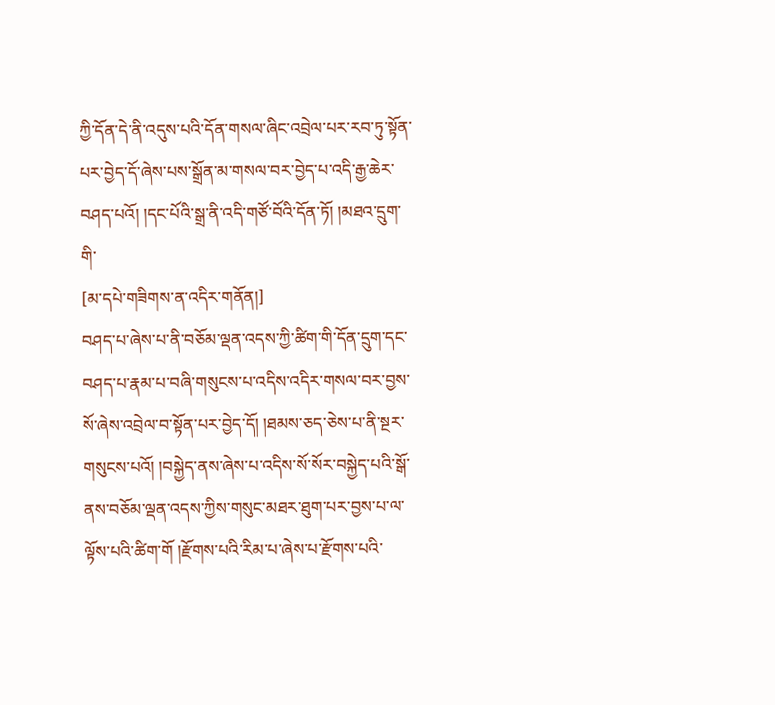ཀྱི་དོན་དེ་ནི་འདུས་པའི་དོན་གསལ་ཞིང་འབྲེལ་པར་རབ་ཏུ་སྟོན་པར་བྱེད་དོ་ཞེས་པས་སྒྲོན་མ་གསལ་བར་བྱེད་པ་འདི་རྒྱ་ཆེར་བཤད་པའོ། །དང་པོའི་སྒྲ་ནི་འདི་གཙོ་བོའི་དོན་ཏོ། །མཐའ་དྲུག་གི་
[མ་དཔེ་གཟིགས་ན་འདིར་གནོན།]
བཤད་པ་ཞེས་པ་ནི་བཅོམ་ལྡན་འདས་ཀྱི་ཚིག་གི་དོན་དྲུག་དང་བཤད་པ་རྣམ་པ་བཞི་གསུངས་པ་འདིས་འདིར་གསལ་བར་བྱས་སོ་ཞེས་འབྲེལ་བ་སྟོན་པར་བྱེད་དོ། །ཐམས་ཅད་ཅེས་པ་ནི་སྔར་གསུངས་པའོ། །བསྐྱེད་ནས་ཞེས་པ་འདིས་སོ་སོར་བསྐྱེད་པའི་སྒོ་ནས་བཅོམ་ལྡན་འདས་ཀྱིས་གསུང་མཐར་ཐུག་པར་བྱས་པ་ལ་ལྟོས་པའི་ཚིག་གོ །རྫོགས་པའི་རིམ་པ་ཞེས་པ་རྫོགས་པའི་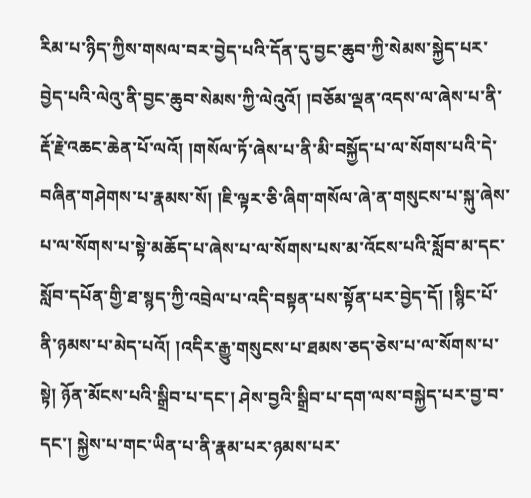རིམ་པ་ཉིད་ཀྱིས་གསལ་བར་བྱེད་པའི་དོན་དུ་བྱང་ཆུབ་ཀྱི་སེམས་སྐྱེད་པར་བྱེད་པའི་ལེའུ་ནི་བྱང་ཆུབ་སེམས་ཀྱི་ལེའུའོ། །བཅོམ་ལྡན་འདས་ལ་ཞེས་པ་ནི་རྡོ་རྗེ་འཆང་ཆེན་པོ་ལའོ། །གསོལ་ཏོ་ཞེས་པ་ནི་མི་བསྐྱོད་པ་ལ་སོགས་པའི་དེ་བཞིན་གཤེགས་པ་རྣམས་སོ། །ཇི་ལྟར་ཅི་ཞིག་གསོལ་ཞེ་ན་གསུངས་པ་སྐུ་ཞེས་པ་ལ་སོགས་པ་སྟེ་མཆོད་པ་ཞེས་པ་ལ་སོགས་པས་མ་འོངས་པའི་སློབ་མ་དང་སློབ་དཔོན་གྱི་ཐ་སྙད་ཀྱི་འབྲེལ་པ་འདི་བསྟན་པས་སྟོན་པར་བྱེད་དོ། །སྙིང་པོ་ནི་ཉམས་པ་མེད་པའོ། །འདིར་རྒྱུ་གསུངས་པ་ཐམས་ཅད་ཅེས་པ་ལ་སོགས་པ་སྟེ། ཉོན་མོངས་པའི་སྒྲིབ་པ་དང་། ཤེས་བྱའི་སྒྲིབ་པ་དག་ལས་བསྐྱེད་པར་བྱ་བ་དང་། སྐྱེས་པ་གང་ཡིན་པ་ནི་རྣམ་པར་ཉམས་པར་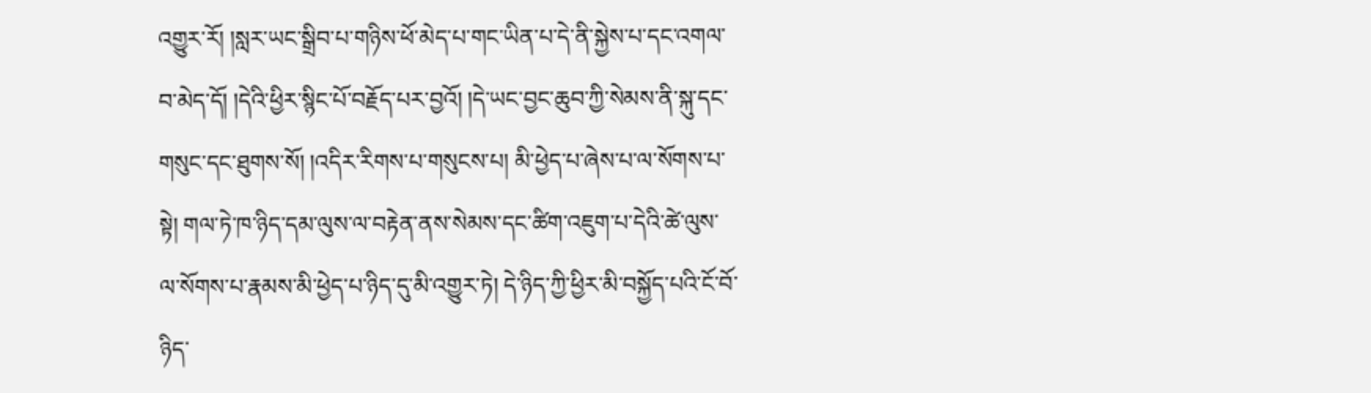འགྱུར་རོ། །སླར་ཡང་སྒྲིབ་པ་གཉིས་ཕོ་མེད་པ་གང་ཡིན་པ་དེ་ནི་སྐྱེས་པ་དང་འགལ་བ་མེད་དོ། །དེའི་ཕྱིར་སྙིང་པོ་བརྗོད་པར་བྱའོ། །དེ་ཡང་བྱང་ཆུབ་ཀྱི་སེམས་ནི་སྐུ་དང་གསུང་དང་ཐུགས་སོ། །འདིར་རིགས་པ་གསུངས་པ། མི་ཕྱེད་པ་ཞེས་པ་ལ་སོགས་པ་སྟེ། གལ་ཏེ་ཁ་ཉིད་དམ་ལུས་ལ་བརྟེན་ནས་སེམས་དང་ཚིག་འཇུག་པ་དེའི་ཚེ་ལུས་ལ་སོགས་པ་རྣམས་མི་ཕྱེད་པ་ཉིད་དུ་མི་འགྱུར་ཏེ། དེ་ཉིད་ཀྱི་ཕྱིར་མི་བསྐྱོད་པའི་ངོ་བོ་ཉིད་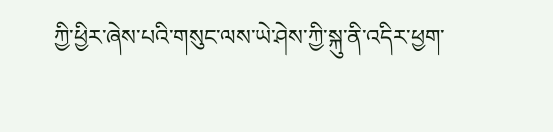ཀྱི་ཕྱིར་ཞེས་པའི་གསུང་ལས་ཡེ་ཤེས་ཀྱི་སྐུ་ནི་འདིར་ཕྱག་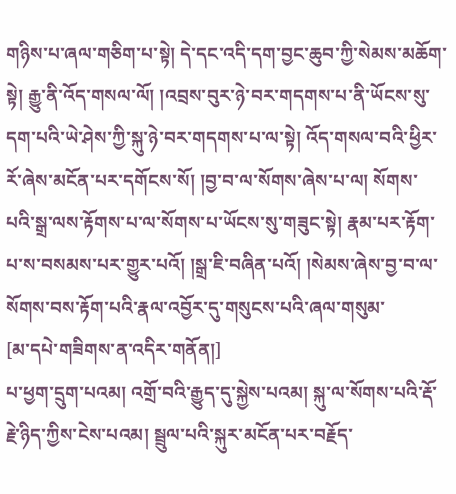གཉིས་པ་ཞལ་གཅིག་པ་སྟེ། དེ་དང་འདི་དག་བྱང་ཆུབ་ཀྱི་སེམས་མཆོག་སྟེ། རྒྱུ་ནི་འོད་གསལ་ལོ། །འབྲས་བུར་ཉེ་བར་གདགས་པ་ནི་ཡོངས་སུ་དག་པའི་ཡེ་ཤེས་ཀྱི་སྐུ་ཉེ་བར་གདགས་པ་ལ་སྟེ། འོད་གསལ་བའི་ཕྱིར་རོ་ཞེས་མངོན་པར་དགོངས་སོ། །བྱ་བ་ལ་སོགས་ཞེས་པ་ལ། སོགས་པའི་སྒྲ་ལས་རྟོགས་པ་ལ་སོགས་པ་ཡོངས་སུ་གཟུང་སྟེ། རྣམ་པར་རྟོག་པ་ས་བསམས་པར་གྱུར་པའོ། །སྒྲ་ཇི་བཞིན་པའོ། །སེམས་ཞེས་བྱ་བ་ལ་སོགས་བས་རྟོག་པའི་རྣལ་འབྱོར་དུ་གསུངས་པའི་ཞལ་གསུམ་
[མ་དཔེ་གཟིགས་ན་འདིར་གནོན།]
པ་ཕྱག་དྲུག་པའམ། འགྲོ་བའི་རྒྱུད་དུ་སྐྱེས་པའམ། སྐུ་ལ་སོགས་པའི་རྡོ་རྗེ་ཉིད་ཀྱིས་ངེས་པའམ། སྦྲུལ་པའི་སྐུར་མངོན་པར་བརྗོད་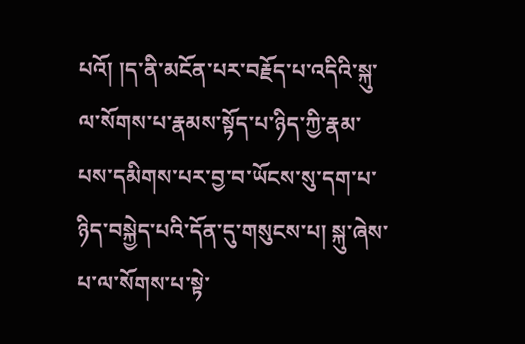པའོ། །ད་ནི་མངོན་པར་བརྗོད་པ་འདིའི་སྐུ་ལ་སོགས་པ་རྣམས་སྟོད་པ་ཉིད་ཀྱི་རྣམ་པས་དམིགས་པར་བྱ་བ་ཡོངས་སུ་དག་པ་ཉིད་བསྐྱེད་པའི་དོན་དུ་གསུངས་པ། སྐུ་ཞེས་པ་ལ་སོགས་པ་སྟེ་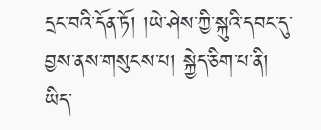དྲང་བའི་དོན་ཏོ། །ཡེ་ཤེས་ཀྱི་སྐུའི་དབང་དུ་བྱས་ནས་གསུངས་པ། སྐྱེད་ཅིག་པ་ནི། ཡིད་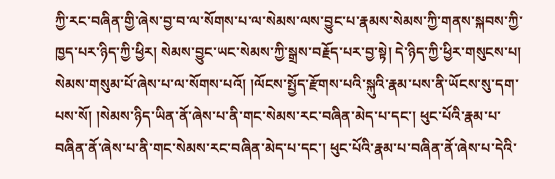ཀྱི་རང་བཞིན་གྱི་ཞེས་བྱ་བ་ལ་སོགས་པ་ལ་སེམས་ལས་བྱུང་པ་རྣམས་སེམས་ཀྱི་གནས་སྐབས་ཀྱི་ཁྱད་པར་ཉིད་ཀྱི་ཕྱིར། སེམས་བྱུང་ཡང་སེམས་ཀྱི་སྒྲས་བརྗོད་པར་བྱ་སྟེ། དེ་ཉིད་ཀྱི་ཕྱིར་གསུངས་པ། སེམས་གསུམ་པོ་ཞེས་པ་ལ་སོགས་པའོ། །ལོངས་སྤྱོད་རྫོགས་པའི་སྐུའི་རྣམ་པས་ནི་ཡོངས་སུ་དག་པས་སོ། །སེམས་ཉིད་ཡིན་ནོ་ཞེས་པ་ནི་གང་སེམས་རང་བཞིན་མེད་པ་དང་། ཕུང་པོའི་རྣམ་པ་བཞིན་ནོ་ཞེས་པ་ནི་གང་སེམས་རང་བཞིན་མེད་པ་དང་། ཕུང་པོའི་རྣམ་པ་བཞིན་ནོ་ཞེས་པ་དེའི་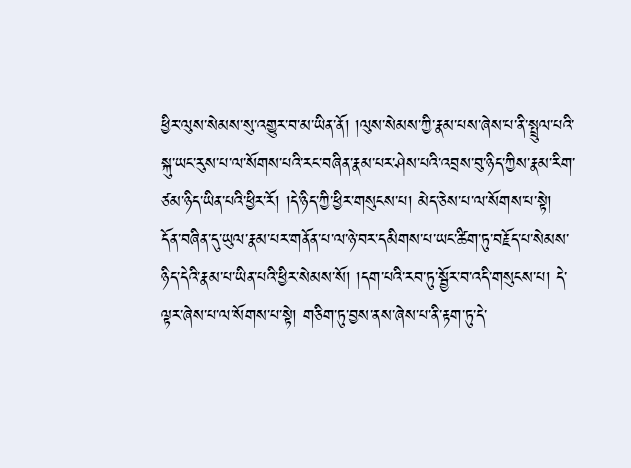ཕྱིར་ལུས་སེམས་སུ་འགྱུར་བ་མ་ཡིན་ནོ། །ལུས་སེམས་ཀྱི་རྣམ་པས་ཞེས་པ་ནི་སྤྲུལ་པའི་སྐུ་ཡང་རུས་པ་ལ་སོགས་པའི་རང་བཞིན་རྣམ་པར་ཤེས་པའི་འབྲས་བུ་ཉིད་ཀྱིས་རྣམ་རིག་ཙམ་ཉིད་ཡིན་པའི་ཕྱིར་རོ། །དེ་ཉིད་ཀྱི་ཕྱིར་གསུངས་པ། མེད་ཅེས་པ་ལ་སོགས་པ་སྟེ། དོན་བཞིན་དུ་ཡུལ་རྣམ་པར་གནོན་པ་ལ་ཉེ་བར་དམིགས་པ་ཡང་ཚིག་ཏུ་བརྗོད་པ་སེམས་ཉིད་དེའི་རྣམ་པ་ཡིན་པའི་ཕྱིར་སེམས་སོ། །དག་པའི་རབ་ཏུ་སྦྱོར་བ་འདི་གསུངས་པ། དེ་ལྟར་ཞེས་པ་ལ་སོགས་པ་སྟེ། གཅིག་ཏུ་བྱས་ནས་ཞེས་པ་ནི་རྟག་ཏུ་དེ་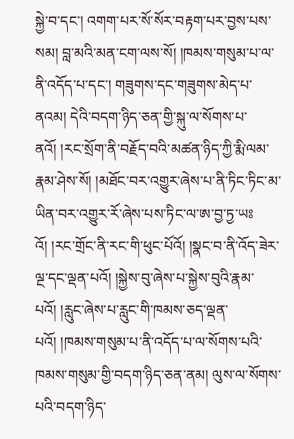སྐྱེ་བ་དང་། འགག་པར་སོ་སོར་བརྟག་པར་བྱས་པས་སམ། བླ་མའི་མན་ངག་ལས་སོ། །ཁམས་གསུམ་པ་ལ་ནི་འདོད་པ་དང་། གཟུགས་དང་གཟུགས་མེད་པ་ནའམ། དེའི་བདག་ཉིད་ཅན་གྱི་སྐུ་ལ་སོགས་པ་ནའོ། །རང་སྲོག་ནི་བརྗོད་བའི་མཚན་ཉིད་ཀྱི་རྨི་ལམ་རྣམ་ཤེས་སོ། །མཐོང་བར་འགྱུར་ཞེས་པ་ནི་ཏིང་ཏིང་མ་ཡིན་བར་འགྱུར་རོ་ཞེས་པས་ཏིང་ལ་ཨ་བྱ་ཏྱ་ཡཿའོ། །རང་གྲོང་ནི་རང་གི་ཕུང་པོའོ། །སྣང་བ་ནི་འོད་ཟེར་ལྔ་དང་ལྡན་པའོ། །སྐྱེས་བུ་ཞེས་པ་སྐྱེས་བུའི་རྣམ་པའོ། །རླུང་ཞེས་པ་རླུང་གི་ཁམས་ཅད་ལྡན་པའོ། །ཁམས་གསུམ་པ་ནི་འདོད་པ་ལ་སོགས་པའི་ཁམས་གསུམ་གྱི་བདག་ཉིད་ཅན་ནམ། ལུས་ལ་སོགས་པའི་བདག་ཉིད་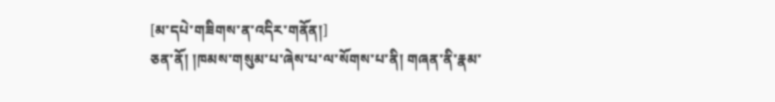[མ་དཔེ་གཟིགས་ན་འདིར་གནོན།]
ཅན་ནོ། །ཁམས་གསུམ་པ་ཞེས་པ་ལ་སོགས་པ་ནི། གཞན་ནི་རྣམ་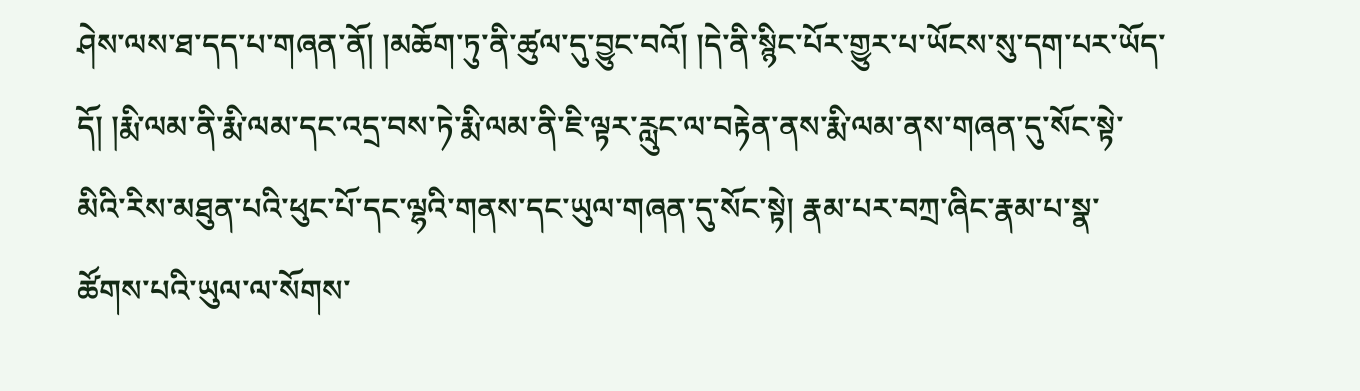ཤེས་ལས་ཐ་དད་པ་གཞན་ནོ། །མཆོག་ཏུ་ནི་ཚུལ་དུ་བྱུང་བའོ། །དེ་ནི་སྙིང་པོར་གྱུར་པ་ཡོངས་སུ་དག་པར་ཡོད་དོ། །རྨི་ལམ་ནི་རྨི་ལམ་དང་འདྲ་བས་ཏེ་རྨི་ལམ་ནི་ཇི་ལྟར་རླུང་ལ་བརྟེན་ནས་རྨི་ལམ་ནས་གཞན་དུ་སོང་སྟེ་མིའི་རིས་མཐུན་པའི་ཕུང་པོ་དང་ལྷའི་གནས་དང་ཡུལ་གཞན་དུ་སོང་སྟེ། རྣམ་པར་བཀྲ་ཞིང་རྣམ་པ་སྣ་ཚོགས་པའི་ཡུལ་ལ་སོགས་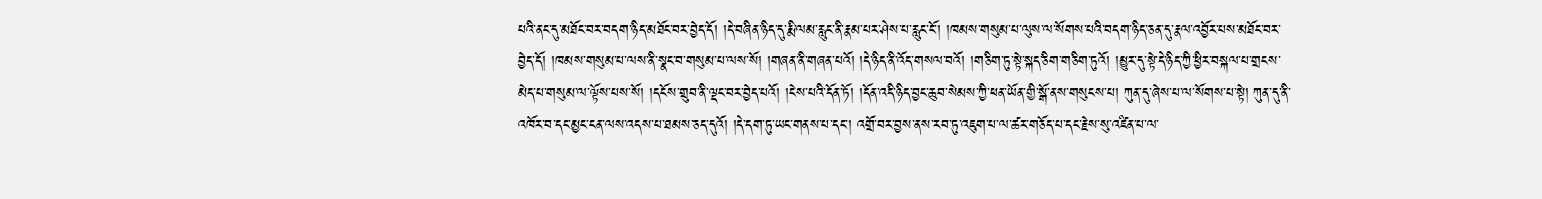པའི་ནང་དུ་མཐོང་བར་བདག་ཉིད་མཐོང་བར་བྱེད་དོ། །དེ་བཞིན་ཉིད་དུ་རྨི་ལམ་རླུང་ནི་རྣམ་པར་ཤེས་པ་རླུང་ངོ་། །ཁམས་གསུམ་པ་ལུས་ལ་སོགས་པའི་བདག་ཉིད་ཅན་དུ་རྣལ་འབྱོར་པས་མཐོང་བར་བྱེད་དོ། །ཁམས་གསུམ་པ་ལས་ནི་སྣང་བ་གསུམ་པ་ལས་སོ། །གཞན་ནི་གཞན་པའོ། །དེ་ཉིད་ནི་འོད་གསལ་བའོ། །གཅིག་ཏུ་སྟེ་སྐད་ཅིག་གཅིག་ཏུའོ། །མྱུར་དུ་སྟེ་དེ་ཉིད་ཀྱི་ཕྱིར་བསྐལ་པ་གྲངས་མེད་པ་གསུམ་ལ་ལྟོས་པས་སོ། །དངོས་གྲུབ་ནི་ལྡང་བར་བྱེད་པའོ། །ངེས་པའི་དོན་ཏོ། །དོན་འདི་ཉིད་བྱང་ཆུབ་སེམས་ཀྱི་ཕན་ཡོན་གྱི་སྒོ་ནས་གསུངས་པ། ཀུན་དུ་ཞེས་པ་ལ་སོགས་པ་སྟེ། ཀུན་དུ་ནི་འཁོར་བ་དང་མྱང་ངན་ལས་འདས་པ་ཐམས་ཅད་དུའོ། །དེ་དག་ཏུ་ཡང་གནས་པ་དང་། འགྲོ་བར་བྱས་ནས་རབ་ཏུ་འཇུག་པ་ལ་ཚར་གཅོད་པ་དང་རྗེས་སུ་འཛིན་པ་ལ་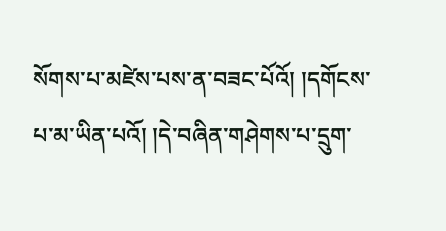སོགས་པ་མཛེས་པས་ན་བཟང་པོའོ། །དགོངས་པ་མ་ཡིན་པའོ། །དེ་བཞིན་གཤེགས་པ་དྲུག་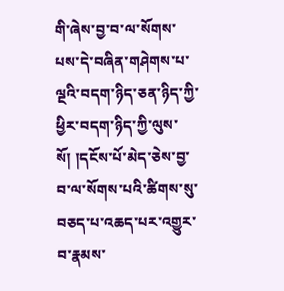གི་ཞེས་བྱ་བ་ལ་སོགས་པས་དེ་བཞིན་གཤེགས་པ་ལྔའི་བདག་ཉིད་ཅན་ཉིད་ཀྱི་ཕྱིར་བདག་ཉིད་ཀྱི་ལུས་སོ། །དངོས་པོ་མེད་ཅེས་བྱ་བ་ལ་སོགས་པའི་ཚིགས་སུ་བཅད་པ་འཆད་པར་འགྱུར་བ་རྣམས་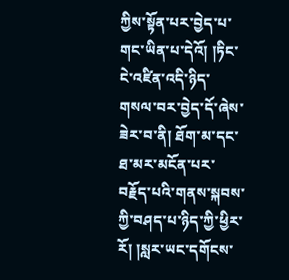ཀྱིས་སྟོན་པར་བྱེད་པ་གང་ཡིན་པ་དེའོ། །ཏིང་ངེ་འཛིན་འདི་ཉིད་གསལ་བར་བྱེད་དོ་ཞེས་ཟེར་བ་ནི། ཐོག་མ་དང་ཐ་མར་མངོན་པར་བརྗོད་པའི་གནས་སྐབས་ཀྱི་བཤད་པ་ཉིད་ཀྱི་ཕྱིར་རོ། །སླར་ཡང་དགོངས་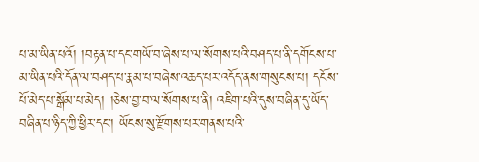པ་མ་ཡིན་པའོ། །བརྟན་པ་དང་གཡོ་བ་ཞེས་པ་ལ་སོགས་པའི་བཤད་པ་ནི་དགོངས་པ་མ་ཡིན་པའི་དོན་ལ་བཤད་པ་རྣམ་པ་བཞེས་འཆད་པར་འདོད་ནས་གསུངས་པ། དངོས་པོ་མེད་པ་སྒོམ་པ་མེད། །ཅེས་བྱ་བ་ལ་སོགས་པ་ནི། འཇིག་པའི་དུས་བཞིན་དུ་ཡོད་བཞིན་པ་ཉིད་ཀྱི་ཕྱིར་དང་། ཡོངས་སུ་རྫོགས་པར་གནས་པའི་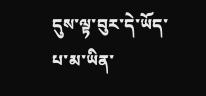དུས་ལྟ་བུར་དེ་ཡོད་པ་མ་ཡིན་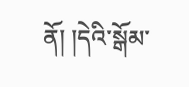ནོ། །དེའི་སྒོམ་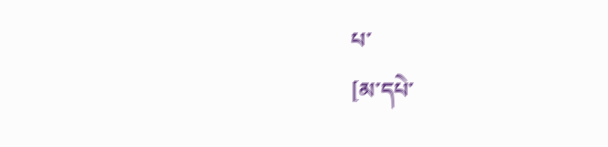པ་
[མ་དཔེ་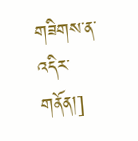གཟིགས་ན་འདིར་གནོན།]